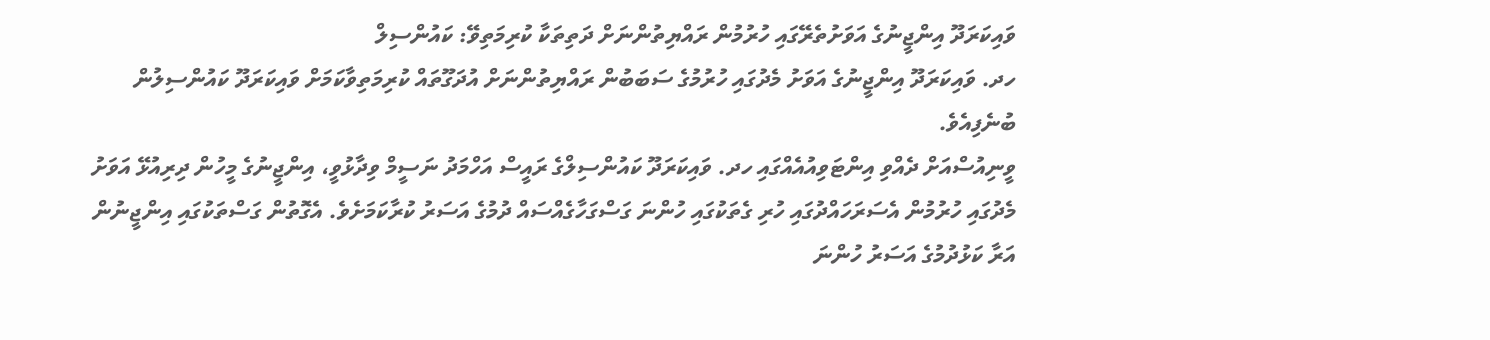ވައިކަރަދޫ އިންޖީނުގެ އަވަށުތެރޭގައި ހުރުމުން ރައްޔިތުންނަށް ދަތިތަކާ ކުރިމަތިވޭ: ކައުންސިލް
ހދ. ވައިކަރަދޫ އިންޖީނުގެ އަވަށު މެދުގައި ހުރުމުގެ ސަބަބުން ރައްޔިތުންނަށް އުދަގޫތައް ކުރިމަތިވާކަމަށް ވައިކަރަދޫ ކައުންސިލުން ބުނެފިއެވެ.
ވީނިއުސްއަށް ދެއްވި އިންޓަވިއުއެއްގައި ހދ. ވައިކަރަދޫ ކައުންސިލްގެ ރައީސް އަހްމަދު ނަސީމް ވިދާޅުވީ، އިންޖީނުގެ މީހުން ދިރިއުޅޭ އަވަށު މެދުގައި ހުރުމުން އެސަރަހައްދުގައި ހުރި ގެތަކުގައި ހުންނަ ގަސްގަހާގެއްސައް ދުމުގެ އަސަރު ކުރާކަމަށެވެ. އެގޮތުން ގަސްތަކުގައި އިންޖީނުން އަރާ ކަޅުދުމުގެ އަސަރު ހުންނަ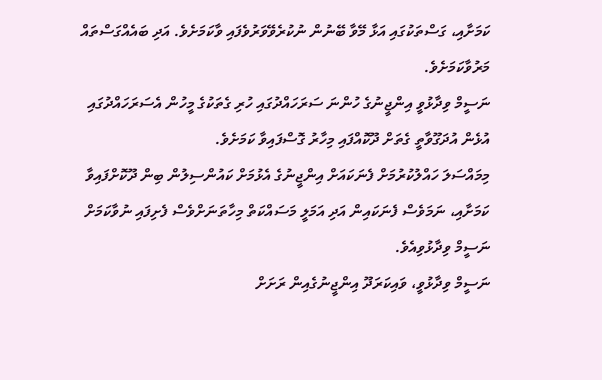ކަމަށާއި، ގަސްތަކުގައި އަޅާ މޭވާ ބޭނުން ނުކުރެވޭވަރުވެފައި ވާކަމަށެވެ. އަދި ބައެއްގަސްތައް މަރުވާކަމަށެވެ.
ނަސީމް ވިދާޅުވީ އިންޖީނުގެ ހުންނަ ސަރަހައްދުގައި ހުރި ގެތަކުގެ މީހުން އެސަރަހައްދުގައި އުޅެން އުދަގޫވާތީ ގެތަށް ދޫކޮއްފައި މިހާރު ގޮސްފައިވާ ކަމަށެވެ.
މިމައްސަލަ ހައްލުކުރުމަށް ފެނަކައަށް އިންޖީނުގެ އެޅުމަށް ކައުންސިލުން ބިން ދޫކޮށްފައިވާ ކަމަށާއި، ނަމަވެސް ފެނަކައިން އަދި އަމަލީ މަސައްކަތް މިހާތަނަށްވެސް ފެށިފައި ނުވާކަމަށް ނަސީމް ވިދާޅުވިއެވެ.
ނަސީމް ވިދާޅުވީ، ވައިކަރަދޫ އިންޖީނުގެއިން ރަށަށް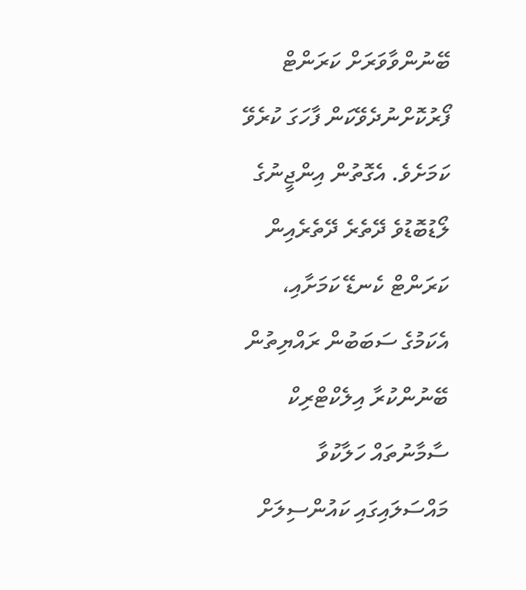ބޭނުންވާވަރަށް ކަރަންޓް ފޯރުކޮށްނުދެވޭކަން ފާހަގަ ކުރެވޭ ކަމަށެވެ. އެގޮތުން އިންޖީނުގެ ލޯޑުބޮޑުވެ ދޭތެރެ ދޭތެރެއިން ކަރަންޓް ކެނޑޭ ކަމަށާއި، އެކަމުގެ ސަބަބުން ރައްޔިތުން ބޭނުންކުރާ އިލެކްޓްރިކް ސާމާނުތައް ހަލާކުވާ މައްސަލައިގައި ކައުންސިލަށް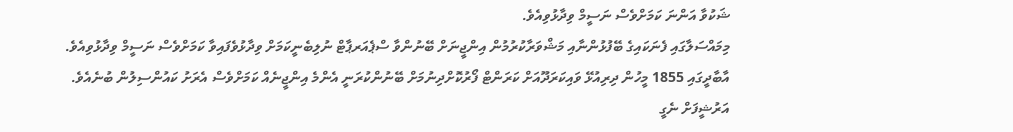ޝަކުވާ އަންނަ ކަމަށްވެސް ނަސީމް ވިދާޅުވިއެވެ.
މިމައްސަލާގައި ފެނަކައިގެ ބޭފުޅުންނާއި މަޝްވަރާކުރުމުން އިންޖީނަށް ބޭނުންވާ ސްޕެއަރޕާޓް ނުލިބެނީކަމަށް ވިދާޅުވެފައިވާ ކަމަށްވެސް ނަސީމް ވިދާޅުވިއެވެ.
އާބާދީގައި 1855 މީހުން ދިރިއުޅޭ ވައިކަރަދޫއަށް ކަރަންޓް ފޯރުކޮށްދިނުމަށް ބޭނުންކުރަނީ އެންމެ އިންޖީނެއް ކަމަށްވެސް އެރަށު ކައުންސިލުން ބުނެއެވެ.
އަރުޝީފަށް ނެގީ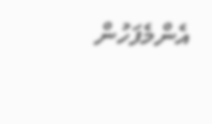އެންމެފަހުން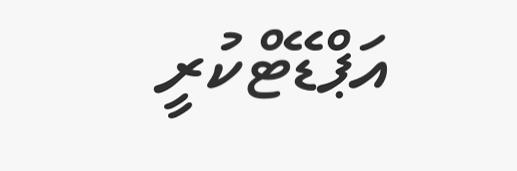އަޕްޑޭޓްކުރީ